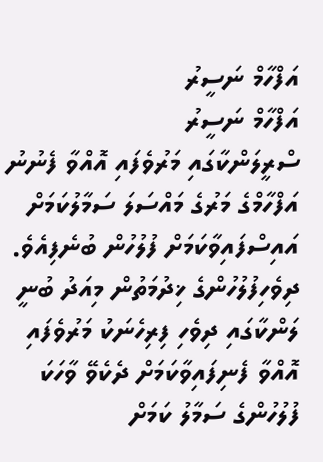އަފްހާމް ނަސީރު
އަފްހާމް ނަސީރު
ސްރީލަންކާގައި މަރުވެފައި އޮއްވާ ފެނުނު އަފްހާމްގެ މަރުގެ މައްސަލަ ސަމާލުކަމަށް އައިސްފައިވާކަމަށް ފުލުހުން ބުނެފިއެވެ.
ދިވެހިފުލުހުންގެ ޚިދުމަތުން މިއަދު ބުނީ ލަންކާގައި ދިވެހި ފިރިހެނަކު މަރުވެފައި އޮއްވާ ފެނިފައިވާކަމަށް ދެކެވޭ ވާހަކަ ފުލުހުންގެ ސަމާލު ކަމަށް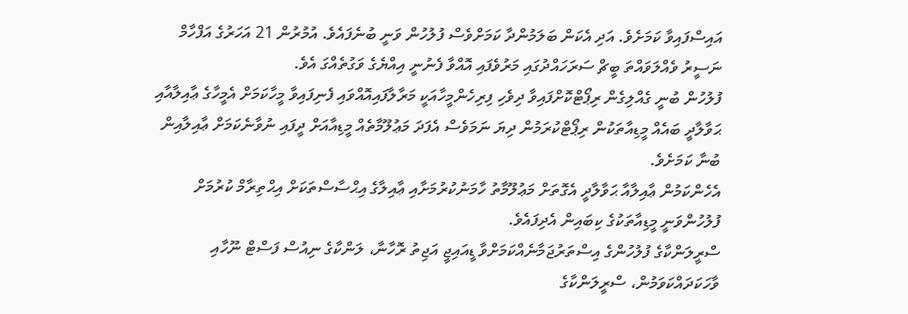އައިސްފައިވާ ކަމަށެވެ. އަދި އެކަން ބަލަމުންދާ ކަމަށްވެސް ފުލުހުން ވަނީ ބުނެފައެވެ. އުމުރުން 21 އަހަރުގެ އަފްހާމް ނަސީރު ވެއްލަވައްތަ ބީޗް ސަރަހައްދުގައި މަރުވެފައި އޮއްވާ ފެނުނީ އިއްޔެގެ ވަގުތެއްގަ އެވެ.
ފުލުހުން ބުނީ ގެއްލިގެން ރިޕޯޓްކޮށްފައިވާ ދިވެހި ފިރިހެންމީހާއަކީ މަރާލާފައިއޮއްވައި ފެނިފައިވާ މީހާކަމަށް އެމީހާގެ ޢާއިލާއާއި ޙަވާލާދީ ބައެއް މީޑިއާތަކުން ރިޕޯޓްކުރަމުން ދިޔަ ނަމަވެސް އެފަދަ މަޢުލޫމާތެއް މީޑިއާއަށް ދީފައި ނުވާނެކަމަށް ޢާއިލާއިން ބުނާ ކަމަށެވެ.
އެހެންކަމުން ޢާއިލާއާ ޙަވާލާދީ އެގޮތަށް މަޢުލޫމާތު ހާމަނުކުރުމަށާއި ޢާއިލާގެ އިޙްސާސްތަކަށް އިޙްތިރާމް ކުރުމަށް ފުލުހުންވަނީ މީޑިއާތަކުގެ ކިބައިން އެދިފައެވެ.
ސްރީލަންކާގެ ފުލުހުންގެ އިސްތަރުޖަމާނެއްކަމަށްވާ ޑީއައިޖީ އަޖިތު ރޮހާނާ، ލަންކާގެ ނިއުސް ފަސްޓް ނޫހާއި ވާހަކަދައްކަވަމުން، ސްރީލަންކާގެ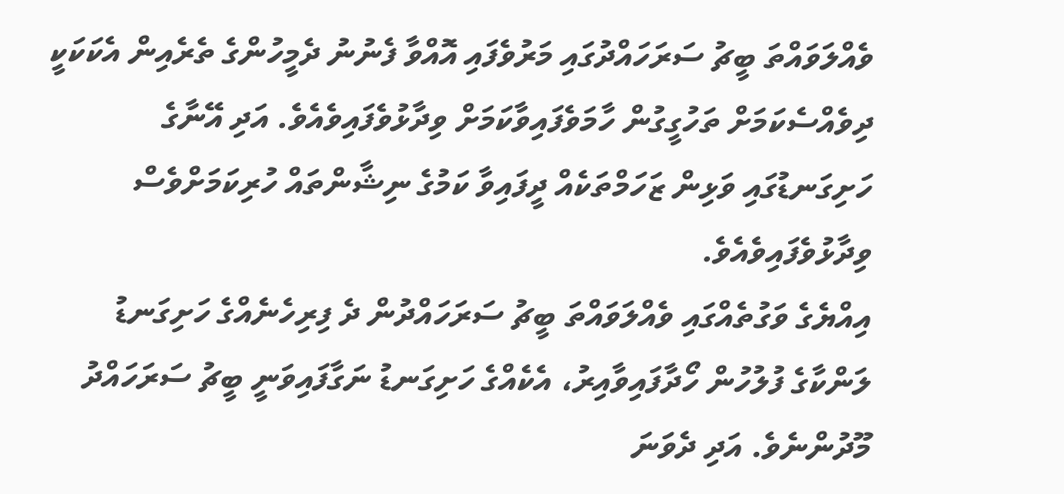ވެއްލަވައްތަ ބީޗު ސަރަހައްދުގައި މަރުވެފައި އޮއްވާ ފެނުނު ދެމީހުންގެ ތެރެއިން އެކަކަކީ ދިވެއްސެކަމަށް ތަހުގީގުން ހާމަވެފައިވާކަމަށް ވިދާޅުވެފައިވެއެވެ. އަދި އޭނާގެ ހަށިގަނޑުގައި ވަޅިން ޒަހަމްތަކެއް ދީފައިވާ ކަމުގެ ނިޝާންތައް ހުރިކަމަށްވެސް ވިދާޅުވެފައިވެއެވެ.
އިއްޔެގެ ވަގުތެއްގައި ވެއްލަވައްތަ ބީޗު ސަރަހައްދުން ދެ ފިރިހެނެއްގެ ހަށިގަނޑު ލަންކާގެ ފުލުހުން ހޯދާފައިވާއިރު، އެކެއްގެ ހަށިގަނޑު ނަގާފައިވަނީ ބީޗު ސަރަހައްދު މޫދުންނެވެ. އަދި ދެވަނަ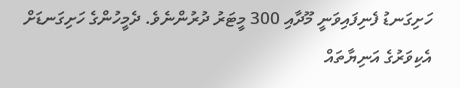ހަށިގަނޑު ފެނިފައިވަނީ މޫދާއި 300 މީޓަރު ދުރުންނެވެ. ދެމީހުންގެ ހަށިގަނޑަށް އެކިވަރުގެ އަނިޔާތައް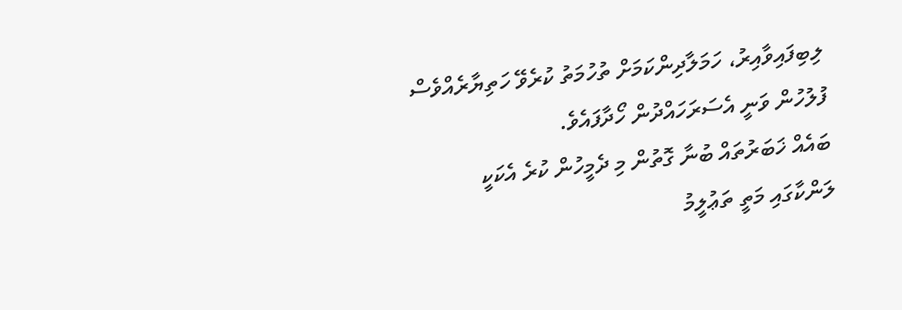ލިބިފައިވާއިރު، ހަމަލާދިންކަމަށް ތުހުމަތު ކުރެވޭ ހަތިޔާރެއްވެސް ފުލުހުން ވަނީ އެސަރަހައްދުން ހޯދާފައެވެ.
ބައެއް ޚަބަރުތައް ބުނާ ގޮތުން މި ދެމީހުން ކުރެ އެކަކީ ލަންކާގައި މަތީ ތަޢުލީމު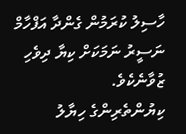ހާސިލު ކުރަމުން ގެންދާ އަފްހާމް ނަސީރު ނަމަކަށް ކިޔާ ދިވެހި ޒުވާނެކެވެ.
ކިޔުންތެރިންގެ ހިޔާލު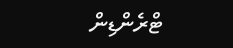ޓްރެންޑިން